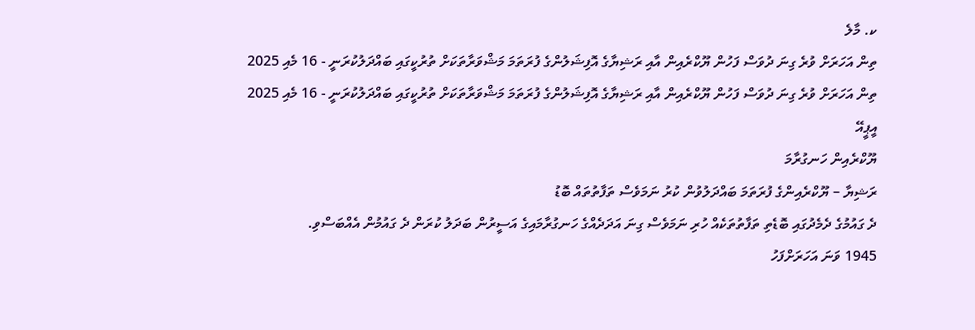ކ. މާލެ
ތިން އަހަރަށް ވުރެ ގިނަ ދުވަސް ފަހުން ޔޫކްރެއިން އާއި ރަޝިޔާގެ އޮފިޝަލުންގެ ފުރަތަމަ މަޝްވަރާތަކަށް ތުރުކީގައި ބައްދަލުކުރަނީ - 16 މެއި 2025
ތިން އަހަރަށް ވުރެ ގިނަ ދުވަސް ފަހުން ޔޫކްރެއިން އާއި ރަޝިޔާގެ އޮފިޝަލުންގެ ފުރަތަމަ މަޝްވަރާތަކަށް ތުރުކީގައި ބައްދަލުކުރަނީ - 16 މެއި 2025
އީޕީއޭ
ޔޫކްރެއިން ހަނގުރާމަ
ރަޝިޔާ – ޔޫކްރެއިންގެ ފުރަތަމަ ބައްދަލުވުން ކުރު ނަމަވެސް ތަފާތުތައް ބޮޑު
ދެ ގައުމުގެ ދެމެދުގައި ބޮޑެތި ތަފާތުތަކެއް ހުރި ނަމަވެސް ގިނަ އަދަދެއްގެ ހަނގުރާމައިގެ އަސީރުން ބަދަލު ކުރަން ދެ ގައުމުން އެއްބަސްވި.
1945 ވަނަ އަހަރަށްފަހު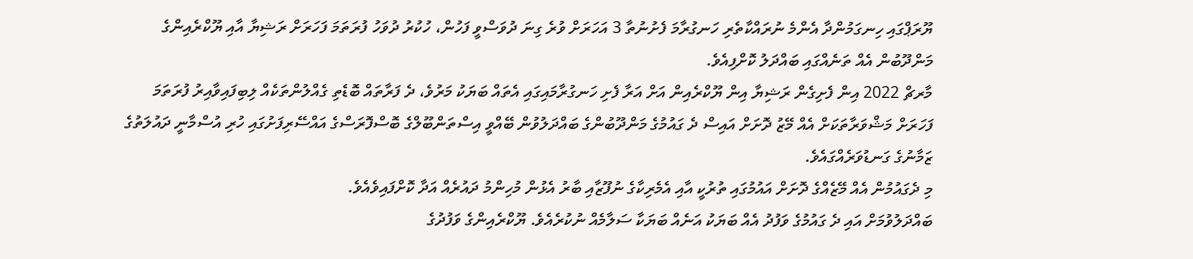ޔޫރަޕްގައި ހިނގަމުންދާ އެންމެ ނުރައްކާތެރި ހަނގުރާމަ ފެށުނުތާ 3 އަހަރަށް ވުރެ ގިނަ ދުވަސްވީ ފަހުން، ހުކުރު ދުވަހު ފުރަތަމަ ފަހަރަށް ރަޝިޔާ އާއި ޔޫކްރެއިންގެ މަންދޫބުން އެއް ތަނެއްގައި ބައްދަލު ކޮށްފިއެވެ.
މާރޗް 2022 އިން ފެށިގެން ރަޝިޔާ އިން ޔޫކްރެއިން އަށް އަރާ ފެށި ހަނގުރާމައިގައި އެތައް ބަޔަކު މަރުވެ، ދެ ފަރާތައް ބޮޑެތި ގެއްލުންތަކެއް ލިބިފައިވާއިރު ފުރަތަމަ ފަހަރަށް މަޝްވަރާތަކަށް އެއް މޭޒު ދޮށަށް އައިސް ދެ ގައުމުގެ މަންދޫބުންގެ ބައްދަލުވުން ބޭއްވީ އިސްތަންބޫލްގެ ބޮސްފޮރަސްގެ އައްސޭރިފަށުގައި ހުރި އުސްމާނީ ދައުލަތުގެ ޒަމާނުގެ ގަނޑުވަރެއްގައެވެ.
މި ދެގައުމުން އެއް މޭޒެއްގެ ދޮށަށް އައުމުގައި ތުރުކީ އާއި އެމެރިކާގެ ނުފޫޒާއި ބާރު އެޅުން މުހިންމު ދައުރެއް އަދާ ކޮށްފައިވެއެވެ.
ބައްދަލުވުމަށް އައި ދެ ގައުމުގެ ވަފުދު އެއް ބަޔަކު އަނެއް ބަޔަކާ ސަލާމެއް ނުކުރެއެވެ. ޔޫކްރެއިންގެ ވަފުދުގެ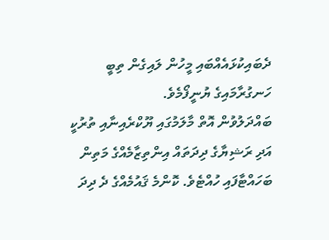ދެބައިކުޅައެއްބައި މީހުން ލައިގެން ތިބީ ހަނގުރާމައިގެ ޔުނީފޯމެވެ.
ބައްދަލުވުން އޮތް މާލަމުގައި ޔޫކްރެއިނާއި ތުރުކީ އަދި ރަޝިޔާގެ ދިދަތައް އިންތިޒާމެއްގެ މަތިން ބަހައްޓާފައި ހުއްޓެވެ. ކޮންމެ ޤައުމެއްގެ ދެ ދިދަ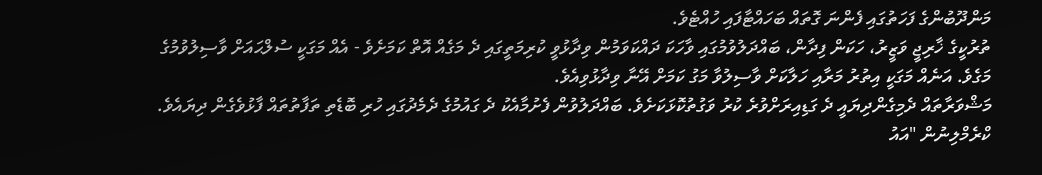މަންދޫބުންގެ ފަހަތުގައި ފެންނަ ގޮތައް ބަހައްޓާފައި ހުއްޓެވެ.
ތުރުކީގެ ޚާރިޖީ ވަޒީރު، ހަކަން ފިދާން، ބައްދަލުވުމުގައި ވާހަކަ ދައްކަވަމުން ވިދާޅުވީ ކުރިމަތީގައި ދެ މަގެއް އޮތް ކަމަށެވެ - އެއް މަގަކީ ސުލްޙައަށް ވާސިލުވުމުގެ މަގެވެ. އަނެއް މަގަކީ އިތުރު މަރާއި ހަލާކަށް ވާސިލުވާ މަގު ކަމަށް އޭނާ ވިދާޅުވިއެވެ.
މަޝްވަރާތައް ދެމިގެންދިޔައީ ދެ ގަޑިއިރަށްވުރެ ކުރު ވަގުތުކޮޅަކަށެވެ. ބައްދަލުވުން ފެށުމާއެކު ދެ ގައުމުގެ ދެމެދުގައި ހުރި ބޮޑެތި ތަފާތުތައް ފާޅުވެގެން ދިޔައެވެ. ކްރެމްލިނުން "އައު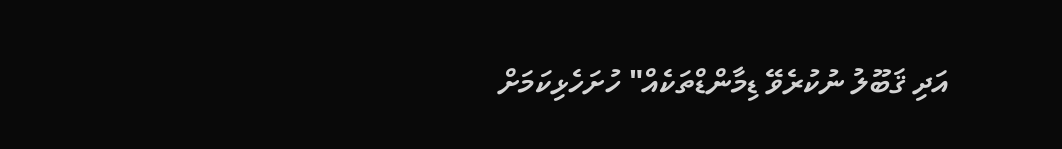އަދި ޤަބޫލު ނުކުރެވޭ ޑިމާންޑްތަކެއް" ހުށަހެޅިކަމަށް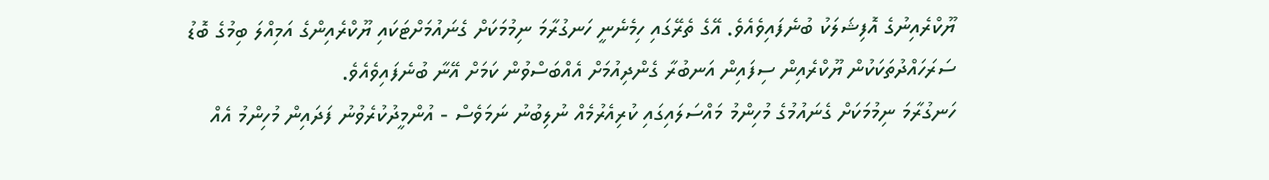ޔޫކްރެއިނުގެ އޮފިޝަލަކު ބުނެފައިވެއެވެ. އޭގެ ތެރޭގައި ހިމެނެނީ ހަނގުރާމަ ނިމުމަކަށް ގެނައުމަށްޓަކައި ޔޫކްރެއިންގެ އަމިއްލަ ބިމުގެ ބޮޑު ސަރަހައްދުތަކަކުން ޔޫކްރެއިން ސިފައިން އަނބުރާ ގެންދިއުމަށް އެއްބަސްވުން ކަމަށް އޭނާ ބުނެފައިވެއެވެ.
ހަނގުރާމަ ނިމުމަކަށް ގެނައުމުގެ މުހިންމު މައްސަލައިގައި ކުރިއެރުމެއް ނުލިބުނު ނަމަވެސް - އުންމީދުކުރެވުނު ފަދައިން މުހިންމު އެއް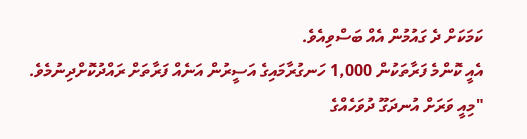ކަމަކަށް ދެ ގައުމުން އެއް ބަސްވިއެވެ.
އެއީ ކޮންމެ ފަރާތަކުން 1,000 ހަނގުރާމައިގެ އަސީރުން އަނެއް ފަރާތަށް ރައްދުކޮށްދިނުމެވެ.
"މިއީ ވަރަށް އުނދަގޫ ދުވަހެއްގެ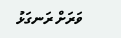ވަރަށް ރަނގަޅު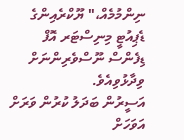ނިންމުމެއް،" ޔޫކްރެއިންގެ ޑެޕިއުޓީ މިނިސްޓަރ އޮފް ޑިފެންސް ނޫސްވެރިންނަށް ވިދާޅުވިއެވެ.
އަސީރުން ބަދަލު ކުރުން ވަރަށް އަވަހަށް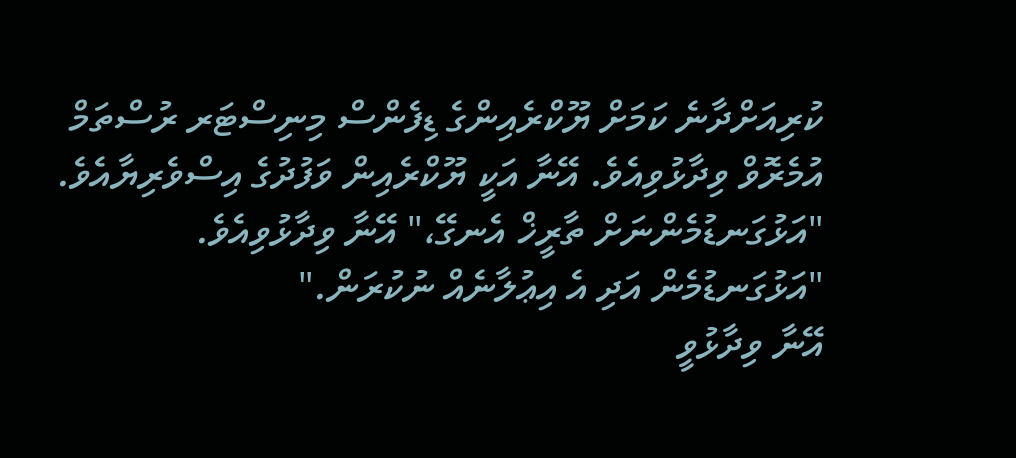ކުރިއަށްދާނެ ކަމަށް ޔޫކްރެއިންގެ ޑިފެންސް މިނިސްޓަރ ރުސްތަމް އުމެރޮވް ވިދާޅުވިއެވެ. އޭނާ އަކީ ޔޫކްރެއިން ވަފުދުގެ އިސްވެރިޔާއެވެ. "އަޅުގަނޑުމެންނަށް ތާރީޚް އެނގޭ،" އޭނާ ވިދާޅުވިއެވެ. "އަޅުގަނޑުމެން އަދި އެ އިޢުލާނެއް ނުކުރަން."
އޭނާ ވިދާޅުވީ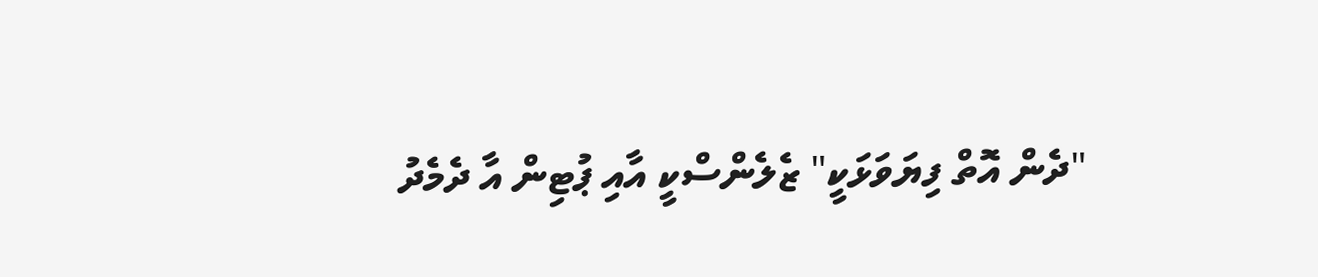"ދެން އޮތް ފިޔަވަޅަކީ" ޒެލެންސްކީ އާއި ޕުޓިން އާ ދެމެދު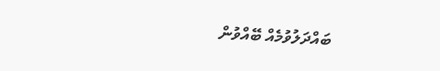ބައްދަލުވުމެއް ބޭއްވުން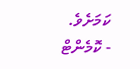ކަމަށެވެ.
- ކޮމެންޓް